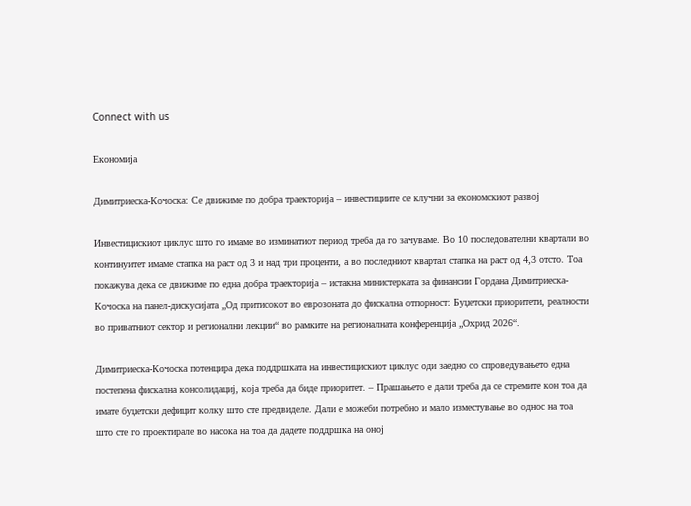Connect with us

Економија

Димитриеска-Кочоска: Се движиме по добра траекторија – инвестициите се клучни за економскиот развој

Инвестицискиот циклус што го имаме во изминатиот период треба да го зачуваме. Во 10 последователни квартали во континуитет имаме стапка на раст од 3 и над три проценти, а во последниот квартал стапка на раст од 4,3 отсто. Тоа покажува дека се движиме по една добра траекторија – истакна министерката за финансии Гордана Димитриеска-Кочоска на панел-дискусијата „Од притисокот во еврозоната до фискална отпорност: Буџетски приоритети, реалности во приватниот сектор и регионални лекции“ во рамките на регионалната конференција „Охрид 2026“.

Димитриеска-Кочоска потенцира дека поддршката на инвестицискиот циклус оди заедно со спроведувањето една постепена фискална консолидациј, која треба да биде приоритет. – Прашањето е дали треба да се стремите кон тоа да имате буџетски дефицит колку што сте предвиделе. Дали е можеби потребно и мало изместување во однос на тоа што сте го проектирале во насока на тоа да дадете поддршка на оној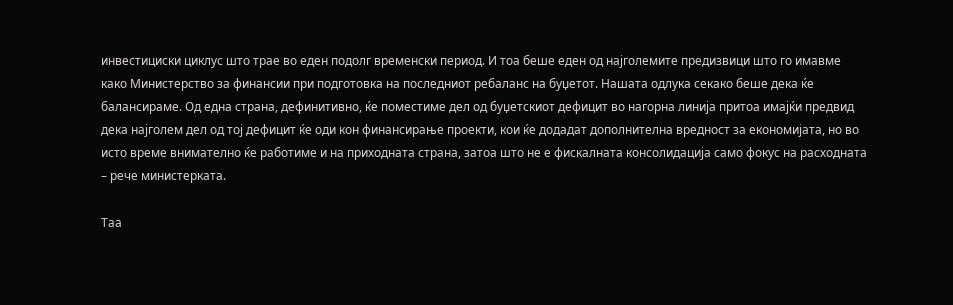инвестициски циклус што трае во еден подолг временски период. И тоа беше еден од најголемите предизвици што го имавме како Министерство за финансии при подготовка на последниот ребаланс на буџетот. Нашата одлука секако беше дека ќе балансираме. Од една страна, дефинитивно, ќе поместиме дел од буџетскиот дефицит во нагорна линија притоа имајќи предвид дека најголем дел од тој дефицит ќе оди кон финансирање проекти, кои ќе додадат дополнителна вредност за економијата, но во исто време внимателно ќе работиме и на приходната страна, затоа што не е фискалната консолидација само фокус на расходната – рече министерката.

Таа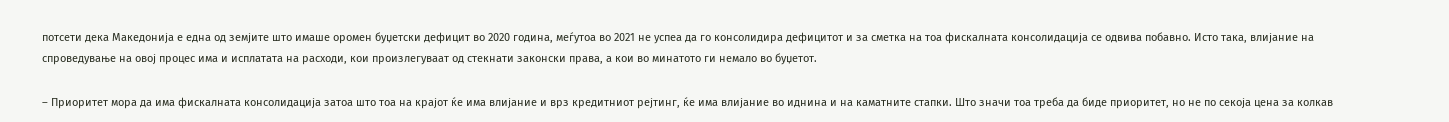потсети дека Македонија е една од земјите што имаше оромен буџетски дефицит во 2020 година, меѓутоа во 2021 не успеа да го консолидира дефицитот и за сметка на тоа фискалната консолидација се одвива побавно. Исто така, влијание на спроведување на овој процес има и исплатата на расходи, кои произлегуваат од стекнати законски права, а кои во минатото ги немало во буџетот.

– Приоритет мора да има фискалната консолидација затоа што тоа на крајот ќе има влијание и врз кредитниот рејтинг, ќе има влијание во иднина и на каматните стапки. Што значи тоа треба да биде приоритет, но не по секоја цена за колкав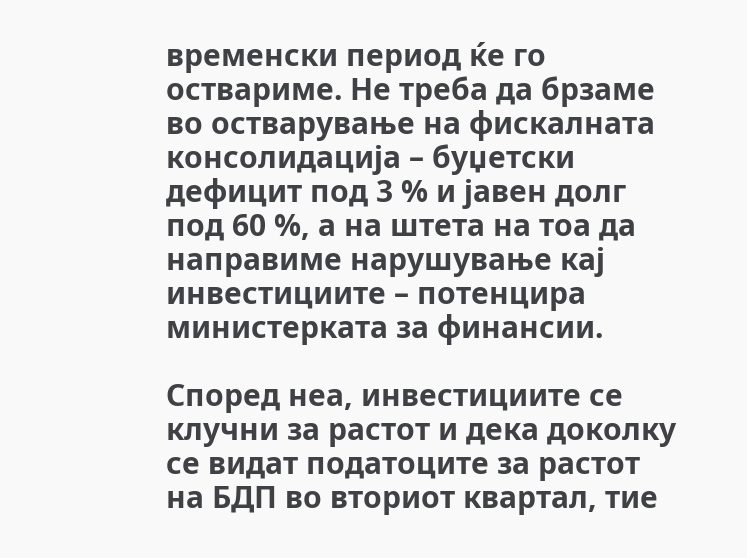временски период ќе го оствариме. Не треба да брзаме во остварување на фискалната консолидација – буџетски дефицит под 3 % и јавен долг под 60 %, а на штета на тоа да направиме нарушување кај инвестициите – потенцира министерката за финансии.

Според неа, инвестициите се клучни за растот и дека доколку се видат податоците за растот на БДП во вториот квартал, тие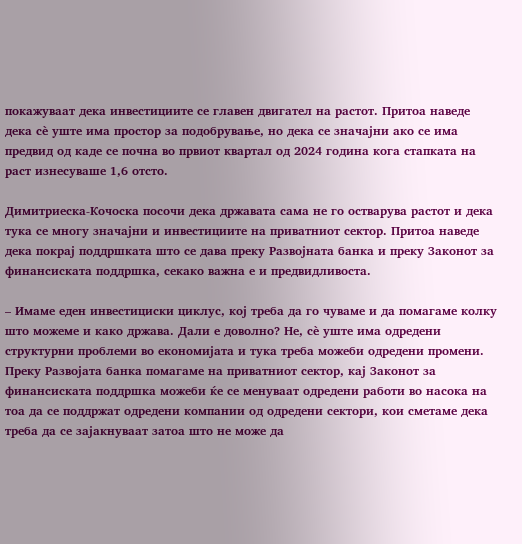покажуваат дека инвестициите се главен двигател на растот. Притоа наведе дека сè уште има простор за подобрување, но дека се значајни ако се има предвид од каде се почна во првиот квартал од 2024 година кога стапката на раст изнесуваше 1,6 отсто.

Димитриеска-Кочоска посочи дека државата сама не го остварува растот и дека тука се многу значајни и инвестициите на приватниот сектор. Притоа наведе дека покрај поддршката што се дава преку Развојната банка и преку Законот за финансиската поддршка, секако важна е и предвидливоста.

– Имаме еден инвестициски циклус, кој треба да го чуваме и да помагаме колку што можеме и како држава. Дали е доволно? Не, сè уште има одредени структурни проблеми во економијата и тука треба можеби одредени промени. Преку Развојата банка помагаме на приватниот сектор, кај Законот за финансиската поддршка можеби ќе се менуваат одредени работи во насока на тоа да се поддржат одредени компании од одредени сектори, кои сметаме дека треба да се зајакнуваат затоа што не може да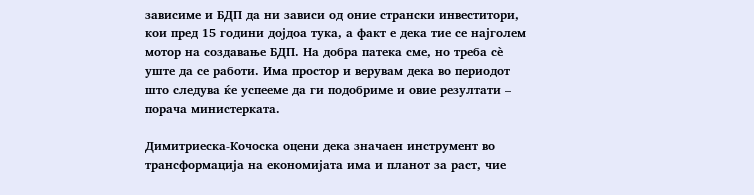зависиме и БДП да ни зависи од оние странски инвеститори, кои пред 15 години дојдоа тука, а факт е дека тие се најголем мотор на создавање БДП. На добра патека сме, но треба сè уште да се работи. Има простор и верувам дека во периодот што следува ќе успееме да ги подобриме и овие резултати – порача министерката.

Димитриеска-Кочоска оцени дека значаен инструмент во трансформација на економијата има и планот за раст, чие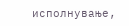исполнување,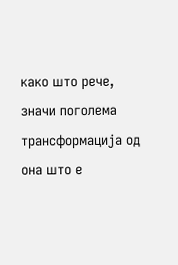како што рече, значи поголема трансформација од она што е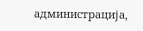администрација,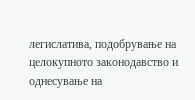легислатива, подобрување на целокупното законодавство и однесување на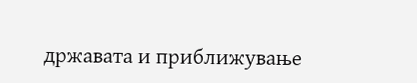државата и приближување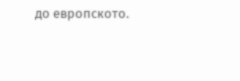до европското.